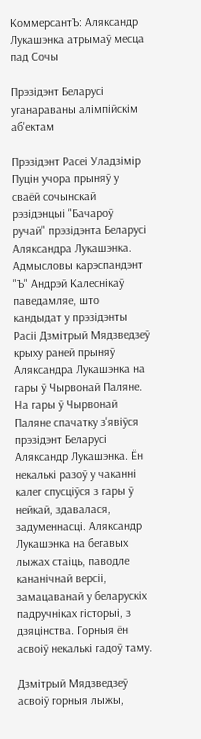КоммерсантЪ: Аляксандр Лукашэнка атрымаў месца пад Сочы

Прэзідэнт Беларусі уганараваны алімпійскім аб'ектам

Прэзідэнт Расеі Уладзімір Пуцін учора прыняў у сваёй сочынскай рэзідэнцыі "Бачароў ручай" прэзідэнта Беларусі Аляксандра Лукашэнка. Адмысловы карэспандэнт "Ъ" Андрэй Калеснікаў паведамляе, што кандыдат у прэзідэнты Расіі Дзмітрый Мядзведзеў крыху раней прыняў Аляксандра Лукашэнка на гары ў Чырвонай Паляне. На гары ў Чырвонай Паляне спачатку з'явіўся прэзідэнт Беларусі Аляксандр Лукашэнка. Ён некалькі разоў у чаканні калег спусціўся з гары ў нейкай, здавалася, задуменнасці. Аляксандр Лукашэнка на бегавых лыжах стаіць, паводле кананічнай версіі, замацаванай у беларускіх падручніках гісторыі, з дзяцінства. Горныя ён асвоіў некалькі гадоў таму.

Дзмітрый Мядзведзеў асвоіў горныя лыжы,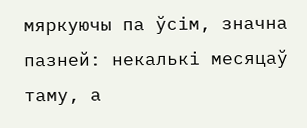мяркуючы па ўсім, значна пазней: некалькі месяцаў таму, а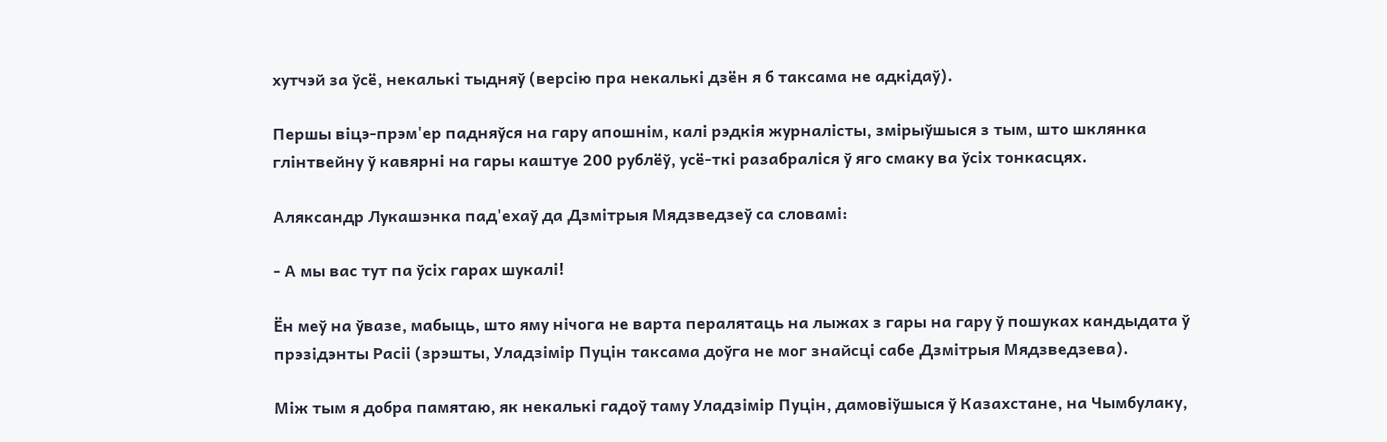хутчэй за ўсё, некалькі тыдняў (версію пра некалькі дзён я б таксама не адкідаў).

Першы віцэ-прэм'ер падняўся на гару апошнім, калі рэдкія журналісты, змірыўшыся з тым, што шклянка глінтвейну ў кавярні на гары каштуе 200 рублёў, усё-ткі разабраліся ў яго смаку ва ўсіх тонкасцях.

Аляксандр Лукашэнка пад'ехаў да Дзмітрыя Мядзведзеў са словамі:

- А мы вас тут па ўсіх гарах шукалі!

Ён меў на ўвазе, мабыць, што яму нічога не варта пералятаць на лыжах з гары на гару ў пошуках кандыдата ў прэзідэнты Расіі (зрэшты, Уладзімір Пуцін таксама доўга не мог знайсці сабе Дзмітрыя Мядзведзева).

Між тым я добра памятаю, як некалькі гадоў таму Уладзімір Пуцін, дамовіўшыся ў Казахстане, на Чымбулаку,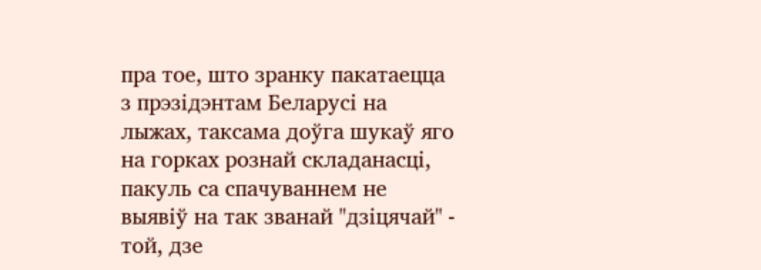пра тое, што зранку пакатаецца з прэзідэнтам Беларусі на лыжах, таксама доўга шукаў яго на горках рознай складанасці, пакуль са спачуваннем не выявіў на так званай "дзіцячай" - той, дзе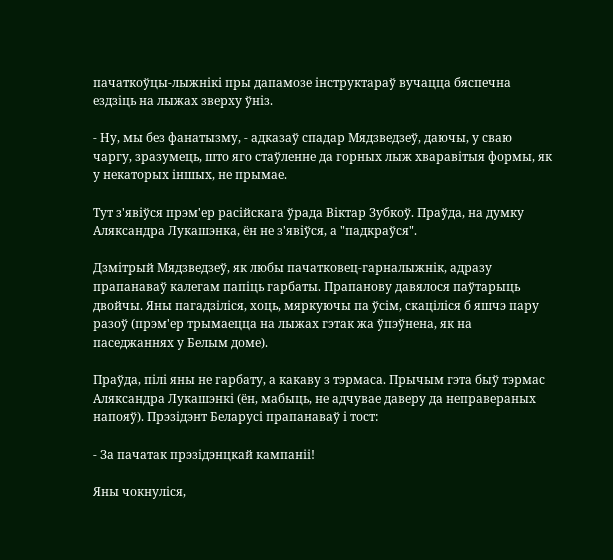пачаткоўцы-лыжнікі пры дапамозе інструктараў вучацца бяспечна ездзіць на лыжах зверху ўніз.

- Ну, мы без фанатызму, - адказаў спадар Мядзведзеў, даючы, у сваю чаргу, зразумець, што яго стаўленне да горных лыж хваравітыя формы, як у некаторых іншых, не прымае.

Тут з'явіўся прэм'ер расійскага ўрада Віктар Зубкоў. Праўда, на думку Аляксандра Лукашэнка, ён не з'явіўся, а "падкраўся".

Дзмітрый Мядзведзеў, як любы пачатковец-гарналыжнік, адразу прапанаваў калегам папіць гарбаты. Прапанову давялося паўтарыць двойчы. Яны пагадзіліся, хоць, мяркуючы па ўсім, скаціліся б яшчэ пару разоў (прэм'ер трымаецца на лыжах гэтак жа ўпэўнена, як на паседжаннях у Белым доме).

Праўда, пілі яны не гарбату, а какаву з тэрмаса. Прычым гэта быў тэрмас Аляксандра Лукашэнкі (ён, мабыць, не адчувае даверу да неправераных напояў). Прэзідэнт Беларусі прапанаваў і тост:

- За пачатак прэзідэнцкай кампаніі!

Яны чокнуліся,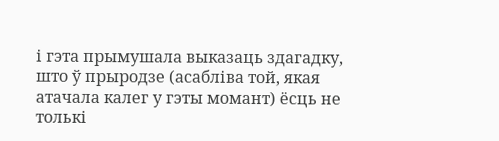і гэта прымушала выказаць здагадку, што ў прыродзе (асабліва той, якая атачала калег у гэты момант) ёсць не толькі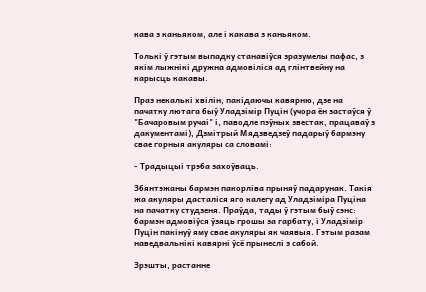кава з каньяком, але і какава з каньяком.

Толькі ў гэтым выпадку станавіўся зразумелы пафас, з якім лыжнікі дружна адмовіліся ад глінтвейну на карысць какавы.

Праз некалькі хвілін, пакідаючы кавярню, дзе на пачатку лютага быў Уладзімір Пуцін (учора ён застаўся ў "Бачаровым ручаі" і, паводле пэўных звестак, працаваў з дакументамі), Дзмітрый Мядзведзеў падарыў бармэну свае горныя акуляры са словамі:

- Традыцыі трэба захоўваць.

Збянтэжаны бармэн пакорліва прыняў падарунак. Такія жа акуляры дасталіся яго калегу ад Уладзіміра Пуціна на пачатку студзеня. Праўда, тады ў гэтым быў сэнс: бармэн адмовіўся ўзяць грошы за гарбату, і Уладзімір Пуцін пакінуў яму свае акуляры як чаявыя. Гэтым разам наведвальнікі кавярні ўсё прынеслі з сабой.

Зрэшты, растанне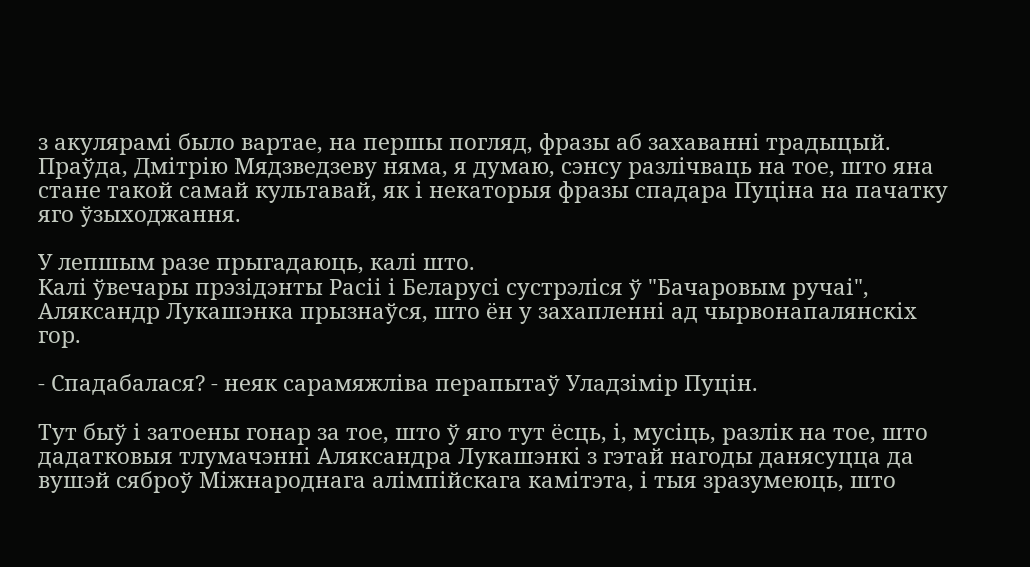з акулярамі было вартае, на першы погляд, фразы аб захаванні традыцый. Праўда, Дмітрію Мядзведзеву няма, я думаю, сэнсу разлічваць на тое, што яна стане такой самай культавай, як і некаторыя фразы спадара Пуціна на пачатку яго ўзыходжання.

У лепшым разе прыгадаюць, калі што.
Калі ўвечары прэзідэнты Расіі і Беларусі сустрэліся ў "Бачаровым ручаі", Аляксандр Лукашэнка прызнаўся, што ён у захапленні ад чырвонапалянскіх гор.

- Спадабалася? - неяк сарамяжліва перапытаў Уладзімір Пуцін.

Тут быў і затоены гонар за тое, што ў яго тут ёсць, і, мусіць, разлік на тое, што дадатковыя тлумачэнні Аляксандра Лукашэнкі з гэтай нагоды данясуцца да вушэй сяброў Міжнароднага алімпійскага камітэта, і тыя зразумеюць, што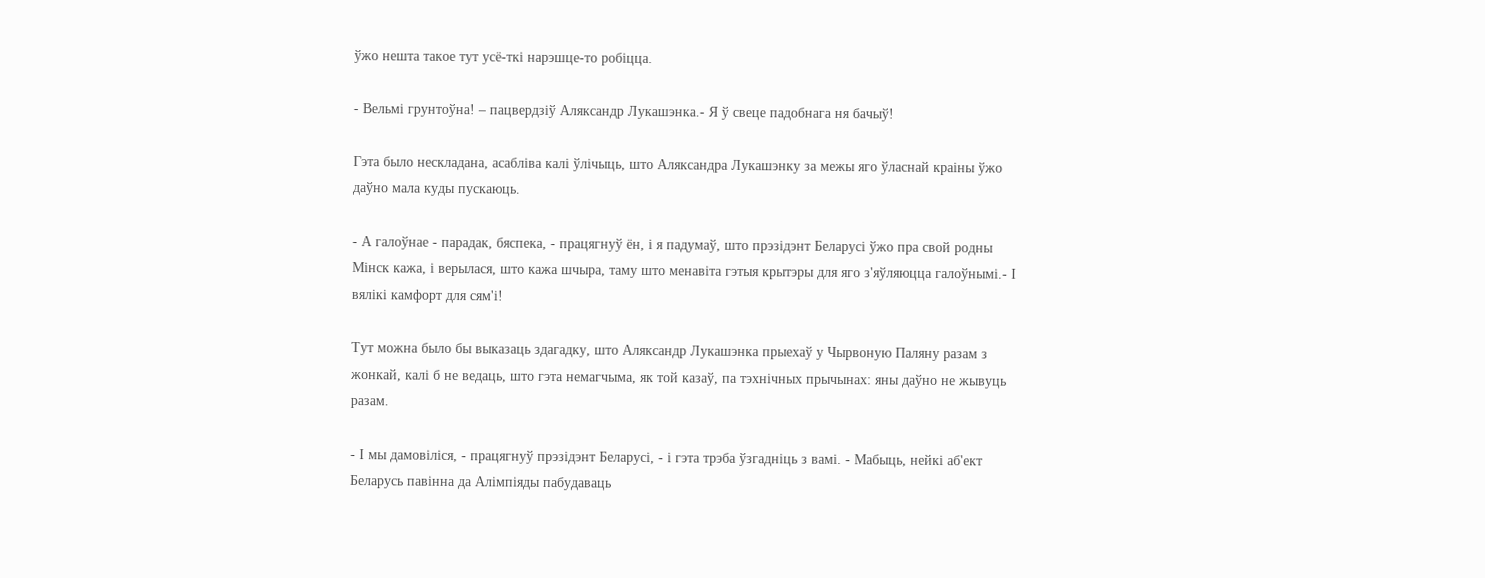ўжо нешта такое тут усё-ткі нарэшце-то робіцца.

- Вельмі грунтоўна! – пацвердзіў Аляксандр Лукашэнка.- Я ў свеце падобнага ня бачыў!

Гэта было нескладана, асабліва калі ўлічыць, што Аляксандра Лукашэнку за межы яго ўласнай краіны ўжо даўно мала куды пускаюць.

- А галоўнае - парадак, бяспека, - працягнуў ён, і я падумаў, што прэзідэнт Беларусі ўжо пра свой родны Мінск кажа, і верылася, што кажа шчыра, таму што менавіта гэтыя крытэры для яго з'яўляюцца галоўнымі.- І вялікі камфорт для сям'і!

Тут можна было бы выказаць здагадку, што Аляксандр Лукашэнка прыехаў у Чырвоную Паляну разам з жонкай, калі б не ведаць, што гэта немагчыма, як той казаў, па тэхнічных прычынах: яны даўно не жывуць разам.

- І мы дамовіліся, - працягнуў прэзідэнт Беларусі, - і гэта трэба ўзгадніць з вамі. - Мабыць, нейкі аб'ект Беларусь павінна да Алімпіяды пабудаваць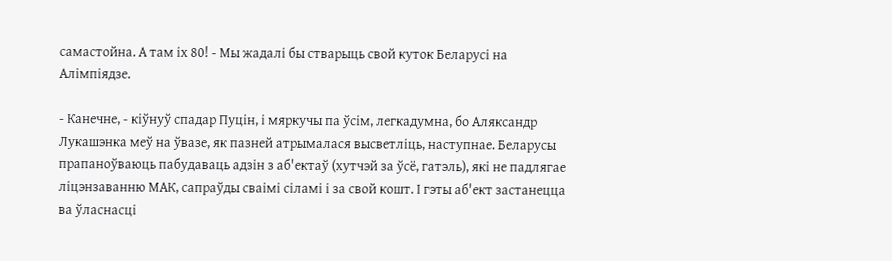самастойна. А там іх 80! - Мы жадалі бы стварыць свой куток Беларусі на Алімпіядзе.

- Канечне, - кіўнуў спадар Пуцін, і мяркучы па ўсім, легкадумна, бо Аляксандр Лукашэнка меў на ўвазе, як пазней атрымалася высветліць, наступнае. Беларусы прапаноўваюць пабудаваць адзін з аб'ектаў (хутчэй за ўсё, гатэль), які не падлягае ліцэнзаванню МАК, сапраўды сваімі сіламі і за свой кошт. І гэты аб'ект застанецца ва ўласнасці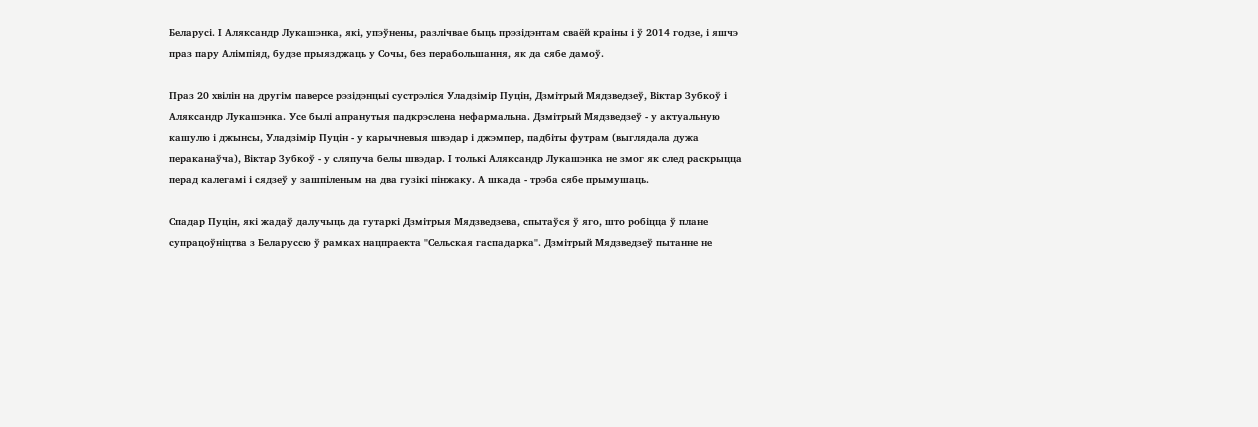Беларусі. І Аляксандр Лукашэнка, які, упэўнены, разлічвае быць прэзідэнтам сваёй краіны і ў 2014 годзе, і яшчэ праз пару Алімпіяд, будзе прыязджаць у Сочы, без перабольшання, як да сябе дамоў.

Праз 20 хвілін на другім паверсе рэзідэнцыі сустрэліся Уладзімір Пуцін, Дзмітрый Мядзведзеў, Віктар Зубкоў і Аляксандр Лукашэнка. Усе былі апранутыя падкрэслена нефармальна. Дзмітрый Мядзведзеў - у актуальную кашулю і джынсы, Уладзімір Пуцін - у карычневыя швэдар і джэмпер, падбіты футрам (выглядала дужа пераканаўча), Віктар Зубкоў - у сляпуча белы швэдар. І толькі Аляксандр Лукашэнка не змог як след раскрыцца перад калегамі і сядзеў у зашпіленым на два гузікі пінжаку. А шкада - трэба сябе прымушаць.

Спадар Пуцін, які жадаў далучыць да гутаркі Дзмітрыя Мядзведзева, спытаўся ў яго, што робіцца ў плане супрацоўніцтва з Беларуссю ў рамках нацпраекта "Сельская гаспадарка". Дзмітрый Мядзведзеў пытанне не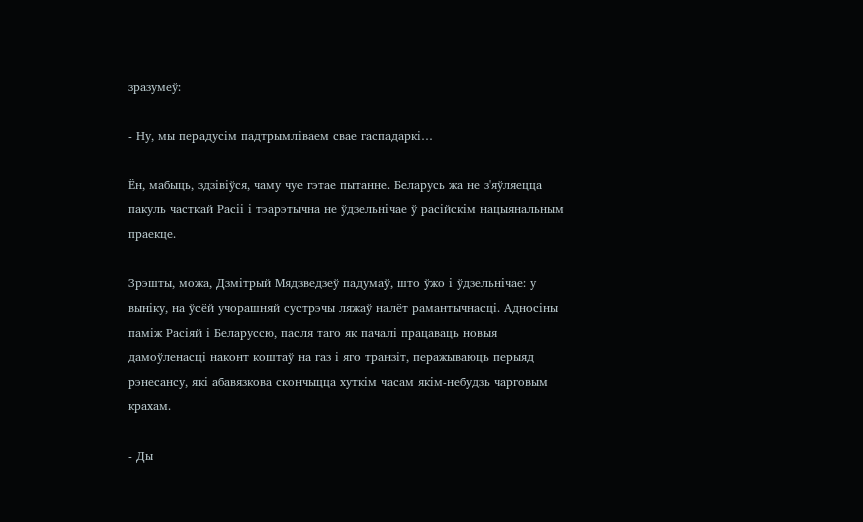зразумеў:

- Ну, мы перадусім падтрымліваем свае гаспадаркі…

Ён, мабыць, здзівіўся, чаму чуе гэтае пытанне. Беларусь жа не з'яўляецца пакуль часткай Расіі і тэарэтычна не ўдзельнічае ў расійскім нацыянальным праекце.

Зрэшты, можа, Дзмітрый Мядзведзеў падумаў, што ўжо і ўдзельнічае: у выніку, на ўсёй учорашняй сустрэчы ляжаў налёт рамантычнасці. Адносіны паміж Расіяй і Беларуссю, пасля таго як пачалі працаваць новыя дамоўленасці наконт коштаў на газ і яго транзіт, перажываюць перыяд рэнесансу, які абавязкова скончыцца хуткім часам якім-небудзь чарговым крахам.

- Ды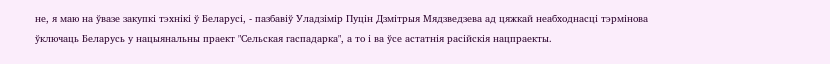не, я маю на ўвазе закупкі тэхнікі ў Беларусі, - пазбавіў Уладзімір Пуцін Дзмітрыя Мядзведзева ад цяжкай неабходнасці тэрмінова ўключаць Беларусь у нацыянальны праект "Сельская гаспадарка", а то і ва ўсе астатнія расійскія нацпраекты.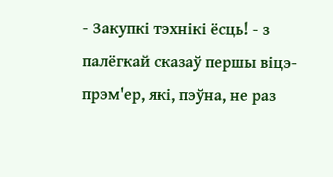- Закупкі тэхнікі ёсць! - з палёгкай сказаў першы віцэ-прэм'ер, які, пэўна, не раз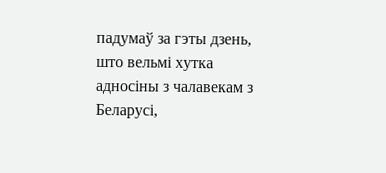падумаў за гэты дзень, што вельмі хутка адносіны з чалавекам з Беларусі,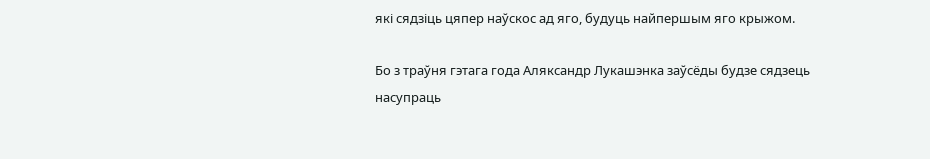які сядзіць цяпер наўскос ад яго, будуць найпершым яго крыжом.

Бо з траўня гэтага года Аляксандр Лукашэнка заўсёды будзе сядзець насупраць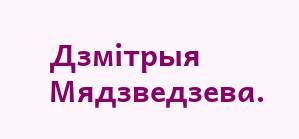Дзмітрыя Мядзведзева.